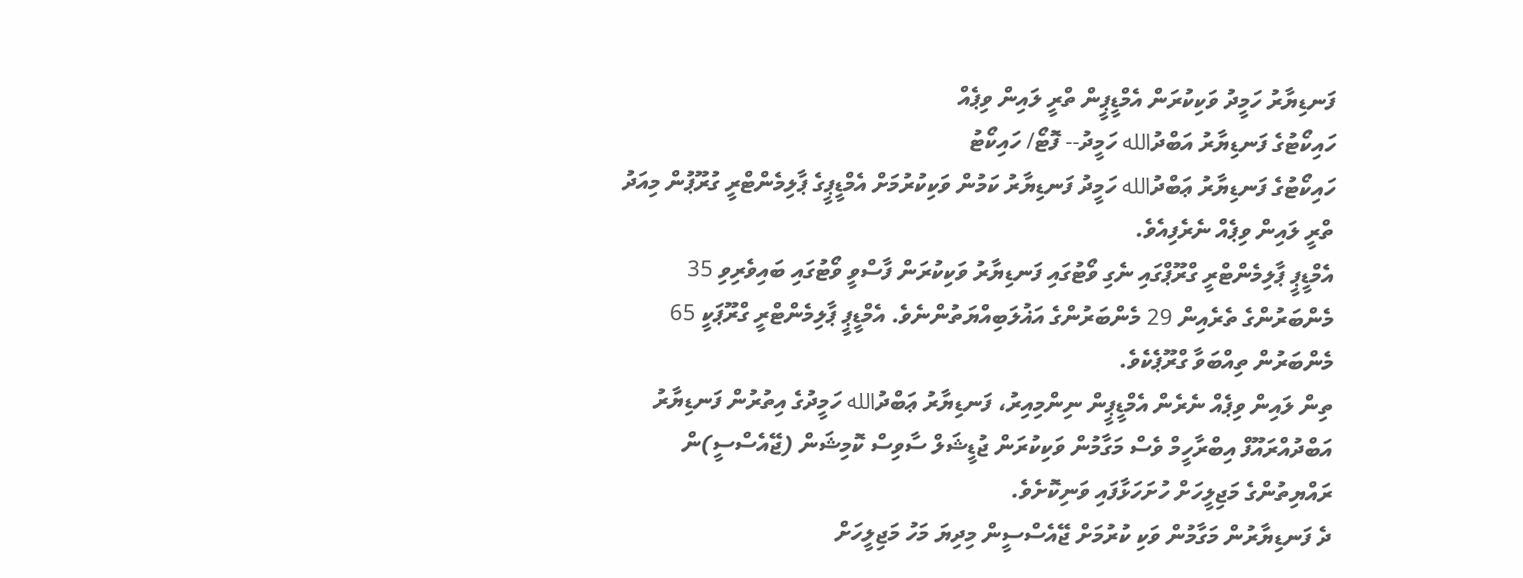ފަނޑިޔާރު ހަމީދު ވަކިކުރަން އެމްޑީޕީން ތްރީ ލައިން ވިޕެއް
ހައިކޯޓުގެ ފަނޑިޔާރު އަބްދުالله ހަމީދު-- ފޮޓޯ/ ހައިކޯޓު
ހައިކޯޓުގެ ފަނޑިޔާރު ޢަބްދުالله ހަމީދު ފަނޑިޔާރު ކަމުން ވަކިކުރުމަށް އެމްޑީޕީގެ ޕާލިމެންޓްރީ ގުރޫޕުން މިއަދު ތްރީ ލައިން ވިޕެއް ނެރެފިއެވެ.
އެމްޑީޕީ ޕާލިމެންޓްރީ ގްރޫޕްގައި ނެގި ވޯޓުގައި ފަނޑިޔާރު ވަކިކުރަން ފާސްވީ ވޯޓުގައި ބައިވެރިވި 35 މެންބަރުންގެ ތެރެއިން 29 މެންބަރުންގެ އަޣުލަބިއްޔަތުންނެވެ. އެމްޑީޕީ ޕާލިމެންޓްރީ ގްރޫޕަކީ 65 މެންބަރުން ތިއްބަވާ ގްރޫޕެކެވެ.
ތިން ލައިން ވިޕެއް ނެރެން އެމްޑީޕީން ނިންމިއިރު، ފަނޑިޔާރު ޢަބްދުالله ހަމީދުގެ އިތުރުން ފަނޑިޔާރު އަބްދުއްރައޫފް އިބްރާހީމް ވެސް މަގާމުން ވަކިކުރަން ޖުޑީޝަލް ސާވިސް ކޮމިޝަން (ޖޭއެސްސީ)ން ރައްޔިތުންގެ މަޖިލީހަށް ހުށަހަޅާފައި ވަނިކޮށެވެ.
ދެ ފަނޑިޔާރުން މަގާމުން ވަކި ކުރުމަށް ޖޭއެސްސީން މިދިޔަ މަހު މަޖިލީހަށް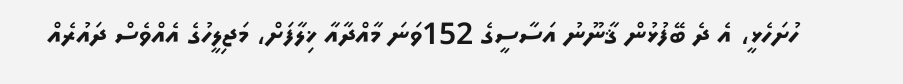ހުށަހެޅީ، އެ ދެ ބޭފުޅުން ޤާނޫނު އަސާސީގެ 152ވަނަ މާއްދާއާ ޚިލާފަށް، މަޖިލީހުގެ އެއްވެސް ދައުރެއް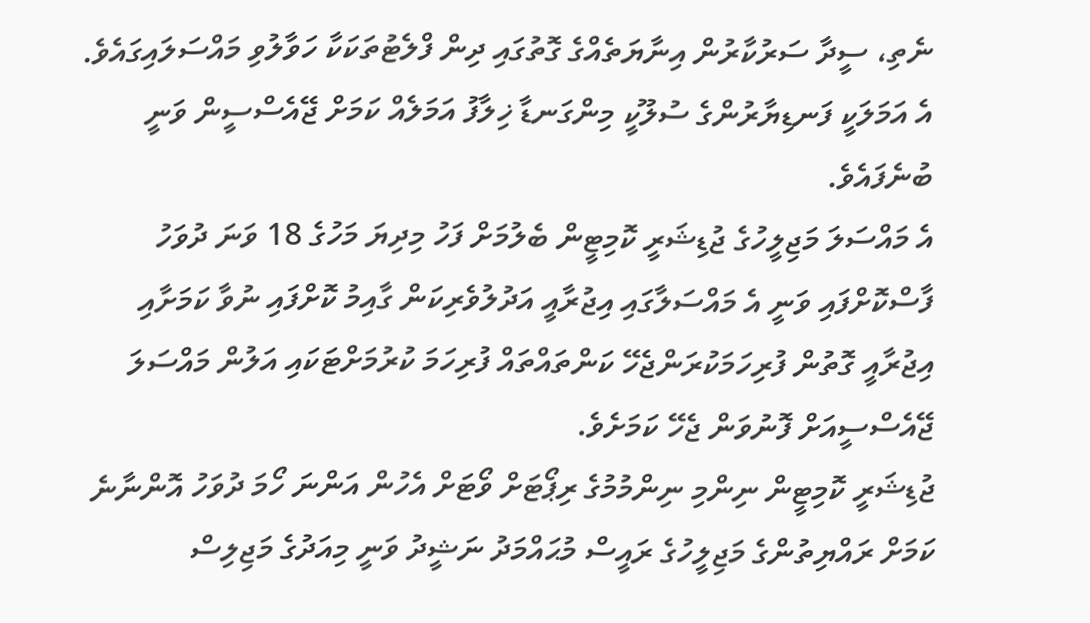ނެތި، ސީދާ ސަރުކާރުން އިނާޔަތެއްގެ ގޮތުގައި ދިން ފްލެޓުތަކަކާ ހަވާލުވި މައްސަލައިގައެވެ. އެ އަމަލަކީ ފަނޑިޔާރުންގެ ސުލޫކީ މިންގަނޑާ ޚިލާފު އަމަލެއް ކަމަށް ޖޭއެސްސީން ވަނީ ބުނެފައެވެ.
އެ މައްސަލަ މަޖިލީހުގެ ޖުޑިޝަރީ ކޮމިޓީން ބެލުމަށް ފަހު މިދިޔަ މަހުގެ 18 ވަނަ ދުވަހު ފާސްކޮށްފައި ވަނީ އެ މައްސަލާގައި އިޖުރާއީ އަދުލުވެރިކަން ގާއިމު ކޮށްފައި ނުވާ ކަމަށާއި އިޖުރާއީ ގޮތުން ފުރިހަމަކުރަންޖެހޭ ކަންތައްތައް ފުރިހަމަ ކުރުމަށްޓަކައި އަލުން މައްސަލަ ޖޭއެސްސީއަށް ފޮނުވަން ޖެހޭ ކަމަށެވެ.
ޖުޑިޝަރީ ކޮމިޓީން ނިންމި ނިންމުމުގެ ރިޕޯޓަށް ވޯޓަށް އެހުން އަންނަ ހޯމަ ދުވަހު އޮންނާނެ ކަމަށް ރައްޔިތުންގެ މަޖިލީހުގެ ރައީސް މުޙައްމަދު ނަޝީދު ވަނީ މިއަދުގެ މަޖިލިސް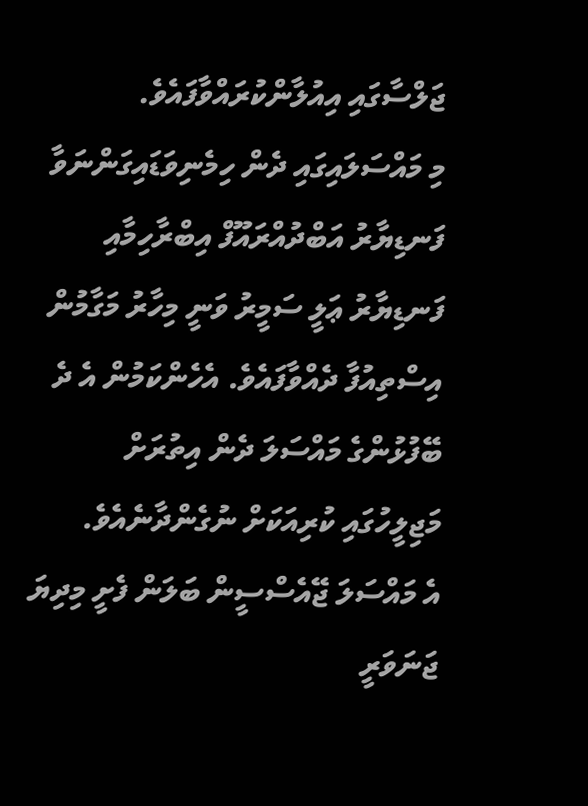ޖަލްސާގައި އިއުލާންކުރައްވާފައެވެ.
މި މައްސަލައިގައި ދެން ހިމެނިވަޑައިގަންނަވާ ފަނޑިޔާރު އަބްދުއްރައޫފް އިބްރާހިމާއި ފަނޑިޔާރު ޢަލީ ސަމީރު ވަނީ މިހާރު މަގާމުން އިސްތިއުފާ ދެއްވާފައެވެ. އެހެންކަމުން އެ ދެ ބޭފުޅުންގެ މައްސަލަ ދެން އިތުރަށް މަޖިލީހުގައި ކުރިއަކަށް ނުގެންދާނެއެވެ.
އެ މައްސަލަ ޖޭއެސްސީން ބަލަން ފެށީ މިދިޔަ ޖަނަވަރީ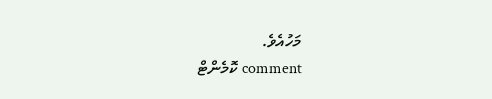މަހުއެވެ.
comment ކޮމެންޓް